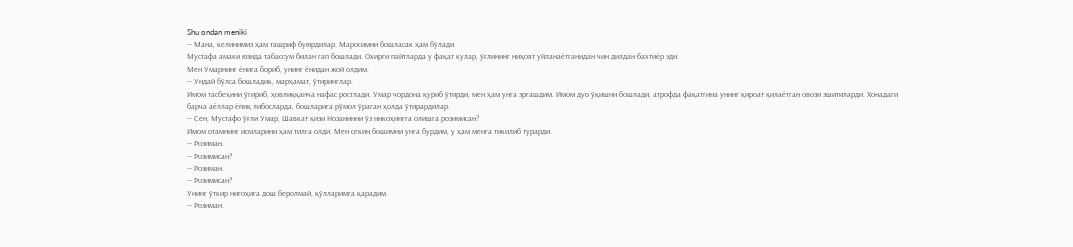Shu ondan meniki
— Мана, келинимиз ҳам ташриф буюрдилар. Маросимни бошласак ҳам бўлади.
Мустафа амаки юзида табассум билан гап бошлади. Охирги пайтларда у фақат кулар, ўғлининг ниҳоят уйланаётганидан чин дилдан бахтиёр эди.
Мен Умарнинг ёнига бориб, унинг ёнидан жой олдим.
— Ундай бўлса бошладик, марҳамат, ўтиринглар.
Имом тасбеҳини ўгириб, ҳовлиққанча нафас ростлади. Умар чордона қуриб ўтирди, мен ҳам унга эргашдим. Имом дуо ўқишни бошлади, атрофда фақатгина унинг қироат қилаётган овози эшитиларди. Хонадаги барча аёллар ёпиқ либосларда, бошларига рўмол ўраган ҳолда ўтирардилар.
— Сен, Мустафо ўғли Умар, Шавкат қизи Нозанинни ўз никоҳингга олишга розимисан?
Имом отамнинг исмларини ҳам тилга олди. Мен секин бошимни унга бурдим, у ҳам менга тикилиб турарди.
— Розиман.
— Розимисан?
— Розиман.
— Розимисан?
Унинг ўткир нигоҳига дош беролмай, қўлларимга қарадим.
— Розиман.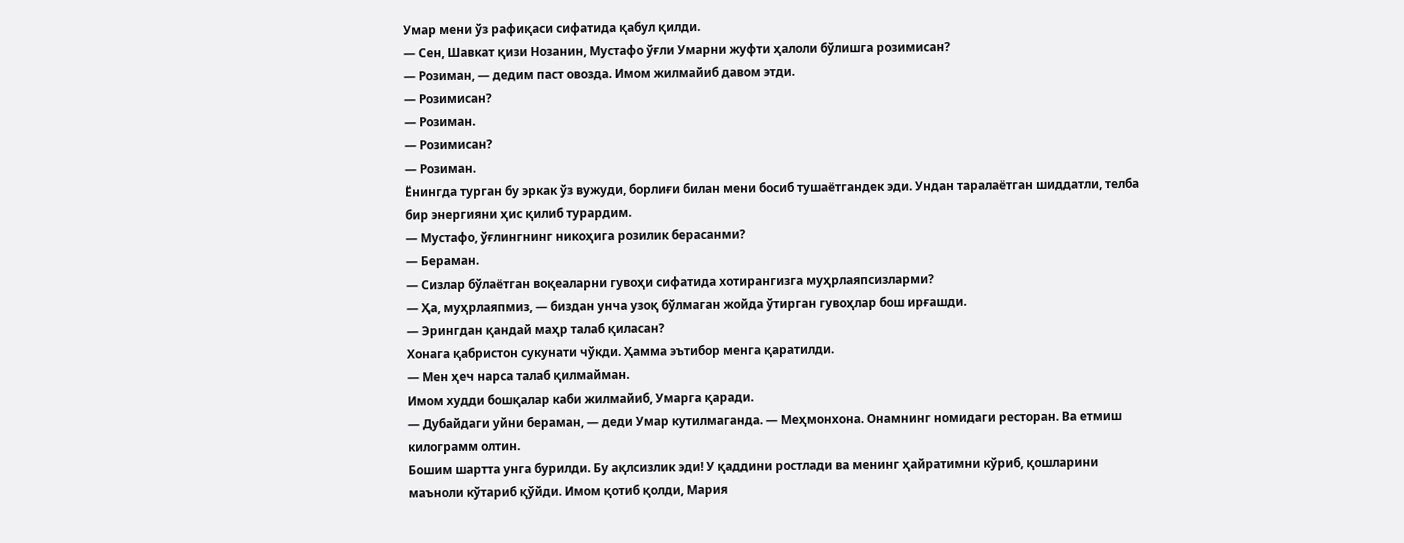Умар мени ўз рафиқаси сифатида қабул қилди.
— Сен, Шавкат қизи Нозанин, Мустафо ўғли Умарни жуфти ҳалоли бўлишга розимисан?
— Розиман, — дедим паст овозда. Имом жилмайиб давом этди.
— Розимисан?
— Розиман.
— Розимисан?
— Розиман.
Ёнингда турган бу эркак ўз вужуди, борлиғи билан мени босиб тушаётгандек эди. Ундан таралаётган шиддатли, телба бир энергияни ҳис қилиб турардим.
— Мустафо, ўғлингнинг никоҳига розилик берасанми?
— Бераман.
— Сизлар бўлаётган воқеаларни гувоҳи сифатида хотирангизга муҳрлаяпсизларми?
— Ҳа, муҳрлаяпмиз, — биздан унча узоқ бўлмаган жойда ўтирган гувоҳлар бош ирғашди.
— Эрингдан қандай маҳр талаб қиласан?
Хонага қабристон сукунати чўкди. Ҳамма эътибор менга қаратилди.
— Мен ҳеч нарса талаб қилмайман.
Имом худди бошқалар каби жилмайиб, Умарга қаради.
— Дубайдаги уйни бераман, — деди Умар кутилмаганда. — Меҳмонхона. Онамнинг номидаги ресторан. Ва етмиш килограмм олтин.
Бошим шартта унга бурилди. Бу ақлсизлик эди! У қаддини ростлади ва менинг ҳайратимни кўриб, қошларини маъноли кўтариб қўйди. Имом қотиб қолди, Мария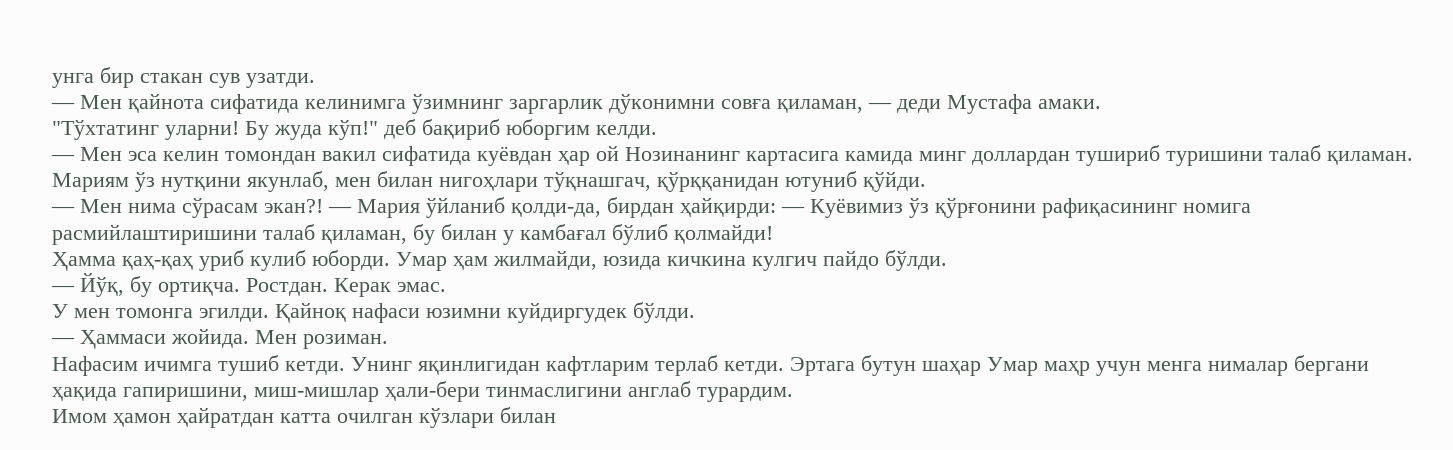унга бир стакан сув узатди.
— Мен қайнота сифатида келинимга ўзимнинг заргарлик дўконимни совға қиламан, — деди Мустафа амаки.
"Тўхтатинг уларни! Бу жуда кўп!" деб бақириб юборгим келди.
— Мен эса келин томондан вакил сифатида куёвдан ҳар ой Нозинанинг картасига камида минг доллардан тушириб туришини талаб қиламан.
Мариям ўз нутқини якунлаб, мен билан нигоҳлари тўқнашгач, қўрққанидан ютуниб қўйди.
— Мен нима сўрасам экан?! — Мария ўйланиб қолди-да, бирдан ҳайқирди: — Куёвимиз ўз қўрғонини рафиқасининг номига расмийлаштиришини талаб қиламан, бу билан у камбағал бўлиб қолмайди!
Ҳамма қаҳ-қаҳ уриб кулиб юборди. Умар ҳам жилмайди, юзида кичкина кулгич пайдо бўлди.
— Йўқ, бу ортиқча. Ростдан. Керак эмас.
У мен томонга эгилди. Қайноқ нафаси юзимни куйдиргудек бўлди.
— Ҳаммаси жойида. Мен розиман.
Нафасим ичимга тушиб кетди. Унинг яқинлигидан кафтларим терлаб кетди. Эртага бутун шаҳар Умар маҳр учун менга нималар бергани ҳақида гапиришини, миш-мишлар ҳали-бери тинмаслигини англаб турардим.
Имом ҳамон ҳайратдан катта очилган кўзлари билан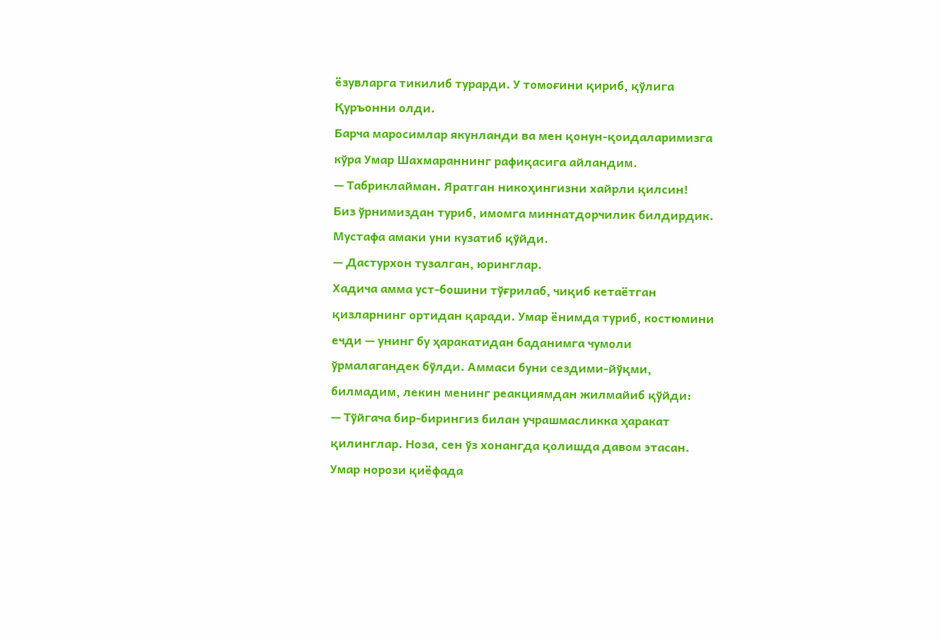ёзувларга тикилиб турарди. У томоғини қириб, қўлига Қуръонни олди.
Барча маросимлар якунланди ва мен қонун-қоидаларимизга кўра Умар Шахмараннинг рафиқасига айландим.
— Табриклайман. Яратган никоҳингизни хайрли қилсин!
Биз ўрнимиздан туриб, имомга миннатдорчилик билдирдик. Мустафа амаки уни кузатиб қўйди.
— Дастурхон тузалган, юринглар.
Хадича амма уст-бошини тўғрилаб, чиқиб кетаётган қизларнинг ортидан қаради. Умар ёнимда туриб, костюмини ечди — унинг бу ҳаракатидан баданимга чумоли ўрмалагандек бўлди. Аммаси буни сездими-йўқми, билмадим, лекин менинг реакциямдан жилмайиб қўйди:
— Тўйгача бир-бирингиз билан учрашмасликка ҳаракат қилинглар. Ноза, сен ўз хонангда қолишда давом этасан.
Умар норози қиёфада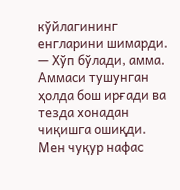кўйлагининг енгларини шимарди.
— Хўп бўлади, амма.
Аммаси тушунган ҳолда бош ирғади ва тезда хонадан чиқишга ошиқди.
Мен чуқур нафас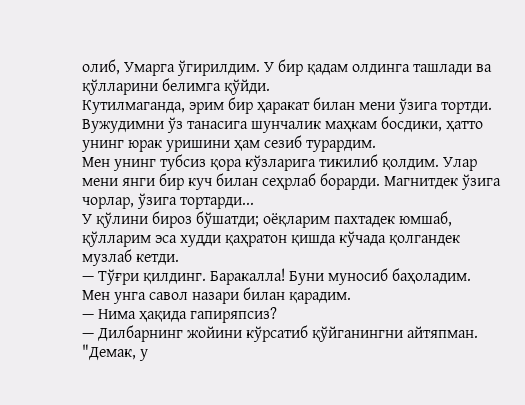олиб, Умарга ўгирилдим. У бир қадам олдинга ташлади ва қўлларини белимга қўйди.
Кутилмаганда, эрим бир ҳаракат билан мени ўзига тортди. Вужудимни ўз танасига шунчалик маҳкам босдики, ҳатто унинг юрак уришини ҳам сезиб турардим.
Мен унинг тубсиз қора кўзларига тикилиб қолдим. Улар мени янги бир куч билан сеҳрлаб борарди. Магнитдек ўзига чорлар, ўзига тортарди...
У қўлини бироз бўшатди; оёқларим пахтадек юмшаб, қўлларим эса худди қаҳратон қишда кўчада қолгандек музлаб кетди.
— Тўғри қилдинг. Баракалла! Буни муносиб баҳоладим.
Мен унга савол назари билан қарадим.
— Нима ҳақида гапиряпсиз?
— Дилбарнинг жойини кўрсатиб қўйганингни айтяпман.
"Демак, у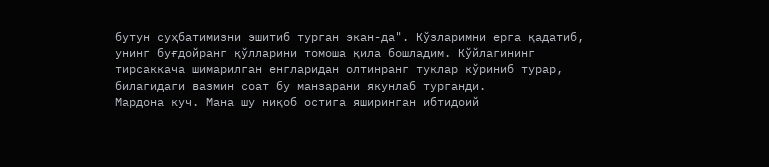бутун суҳбатимизни эшитиб турган экан-да". Кўзларимни ерга қадатиб, унинг буғдойранг қўлларини томоша қила бошладим. Кўйлагининг тирсаккача шимарилган енгларидан олтинранг туклар кўриниб турар, билагидаги вазмин соат бу манзарани якунлаб турганди.
Мардона куч. Мана шу ниқоб остига яширинган ибтидоий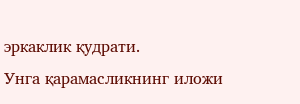эркаклик қудрати.
Унга қарамасликнинг иложи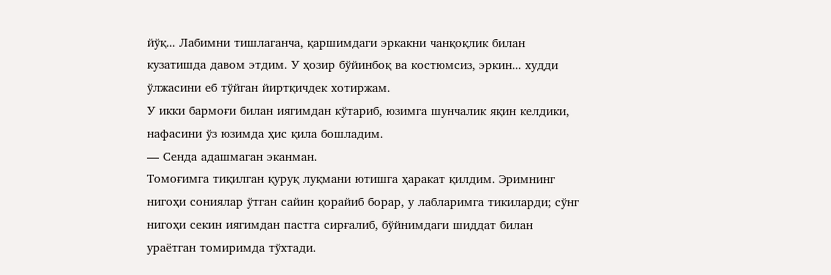йўқ... Лабимни тишлаганча, қаршимдаги эркакни чанқоқлик билан кузатишда давом этдим. У ҳозир бўйинбоқ ва костюмсиз, эркин... худди ўлжасини еб тўйган йиртқичдек хотиржам.
У икки бармоғи билан иягимдан кўтариб, юзимга шунчалик яқин келдики, нафасини ўз юзимда ҳис қила бошладим.
— Сенда адашмаган эканман.
Томоғимга тиқилган қуруқ луқмани ютишга ҳаракат қилдим. Эримнинг нигоҳи сониялар ўтган сайин қорайиб борар, у лабларимга тикиларди; сўнг нигоҳи секин иягимдан пастга сирғалиб, бўйнимдаги шиддат билан ураётган томиримда тўхтади.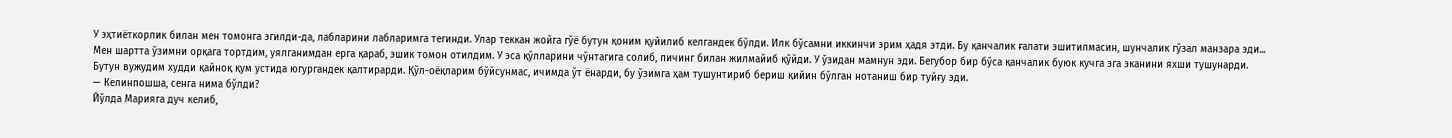У эҳтиёткорлик билан мен томонга эгилди-да, лабларини лабларимга тегинди. Улар теккан жойга гўё бутун қоним қуйилиб келгандек бўлди. Илк бўсамни иккинчи эрим ҳадя этди. Бу қанчалик ғалати эшитилмасин, шунчалик гўзал манзара эди...
Мен шартта ўзимни орқага тортдим, уялганимдан ерга қараб, эшик томон отилдим. У эса қўлларини чўнтагига солиб, пичинг билан жилмайиб қўйди. У ўзидан мамнун эди. Бегубор бир бўса қанчалик буюк кучга эга эканини яхши тушунарди.
Бутун вужудим худди қайноқ қум устида югургандек қалтирарди. Қўл-оёқларим бўйсунмас, ичимда ўт ёнарди, бу ўзимга ҳам тушунтириб бериш қийин бўлган нотаниш бир туйғу эди.
— Келинпошша, сенга нима бўлди?
Йўлда Марияга дуч келиб,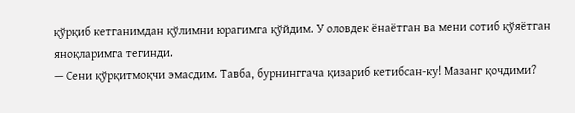қўрқиб кетганимдан қўлимни юрагимга қўйдим. У оловдек ёнаётган ва мени сотиб қўяётган яноқларимга тегинди.
— Сени қўрқитмоқчи эмасдим. Тавба, бурнинггача қизариб кетибсан-ку! Мазанг қочдими?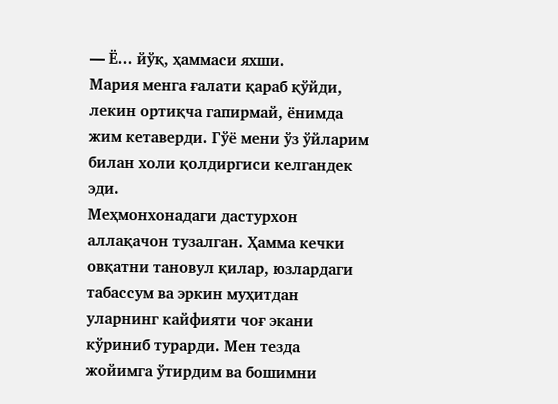— Ё... йўқ, ҳаммаси яхши.
Мария менга ғалати қараб қўйди, лекин ортиқча гапирмай, ёнимда жим кетаверди. Гўё мени ўз ўйларим билан холи қолдиргиси келгандек эди.
Меҳмонхонадаги дастурхон аллақачон тузалган. Ҳамма кечки овқатни тановул қилар, юзлардаги табассум ва эркин муҳитдан уларнинг кайфияти чоғ экани кўриниб турарди. Мен тезда жойимга ўтирдим ва бошимни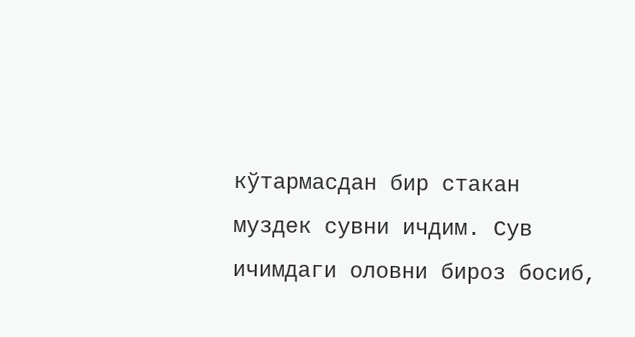кўтармасдан бир стакан муздек сувни ичдим. Сув ичимдаги оловни бироз босиб,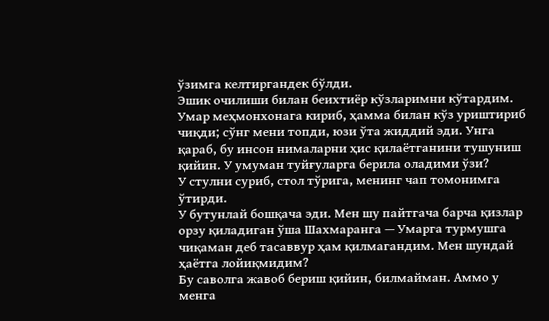ўзимга келтиргандек бўлди.
Эшик очилиши билан беихтиёр кўзларимни кўтардим. Умар меҳмонхонага кириб, ҳамма билан кўз уриштириб чиқди; сўнг мени топди, юзи ўта жиддий эди. Унга қараб, бу инсон нималарни ҳис қилаётганини тушуниш қийин. У умуман туйғуларга берила оладими ўзи?
У стулни суриб, стол тўрига, менинг чап томонимга ўтирди.
У бутунлай бошқача эди. Мен шу пайтгача барча қизлар орзу қиладиган ўша Шахмаранга — Умарга турмушга чиқаман деб тасаввур ҳам қилмагандим. Мен шундай ҳаётга лойиқмидим?
Бу саволга жавоб бериш қийин, билмайман. Аммо у менга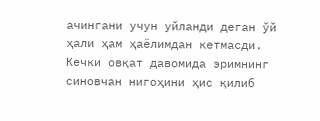ачингани учун уйланди деган ўй ҳали ҳам ҳаёлимдан кетмасди.
Кечки овқат давомида эримнинг синовчан нигоҳини ҳис қилиб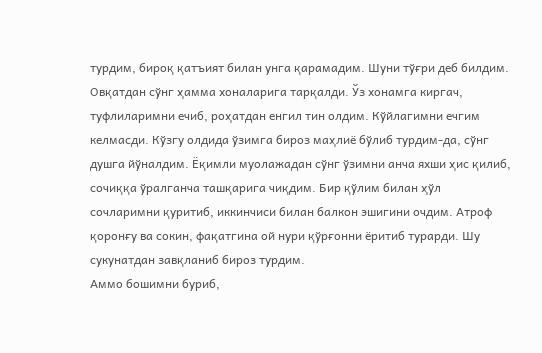турдим, бироқ қатъият билан унга қарамадим. Шуни тўғри деб билдим.
Овқатдан сўнг ҳамма хоналарига тарқалди. Ўз хонамга киргач, туфлиларимни ечиб, роҳатдан енгил тин олдим. Кўйлагимни ечгим келмасди. Кўзгу олдида ўзимга бироз маҳлиё бўлиб турдим-да, сўнг душга йўналдим. Ёқимли муолажадан сўнг ўзимни анча яхши ҳис қилиб, сочиққа ўралганча ташқарига чиқдим. Бир қўлим билан ҳўл сочларимни қуритиб, иккинчиси билан балкон эшигини очдим. Атроф қоронғу ва сокин, фақатгина ой нури қўрғонни ёритиб турарди. Шу сукунатдан завқланиб бироз турдим.
Аммо бошимни буриб,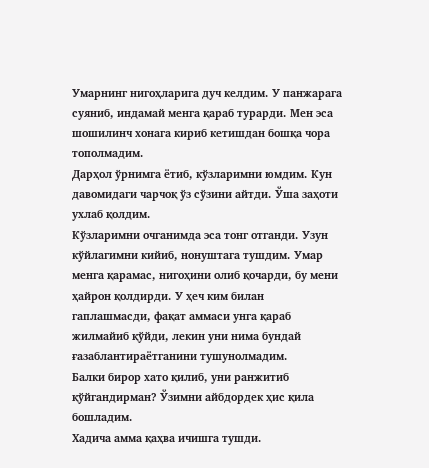Умарнинг нигоҳларига дуч келдим. У панжарага суяниб, индамай менга қараб турарди. Мен эса шошилинч хонага кириб кетишдан бошқа чора тополмадим.
Дарҳол ўрнимга ётиб, кўзларимни юмдим. Кун давомидаги чарчоқ ўз сўзини айтди. Ўша заҳоти ухлаб қолдим.
Кўзларимни очганимда эса тонг отганди. Узун кўйлагимни кийиб, нонуштага тушдим. Умар менга қарамас, нигоҳини олиб қочарди, бу мени ҳайрон қолдирди. У ҳеч ким билан гаплашмасди, фақат аммаси унга қараб жилмайиб қўйди, лекин уни нима бундай ғазаблантираётганини тушунолмадим.
Балки бирор хато қилиб, уни ранжитиб қўйгандирман? Ўзимни айбдордек ҳис қила бошладим.
Хадича амма қаҳва ичишга тушди.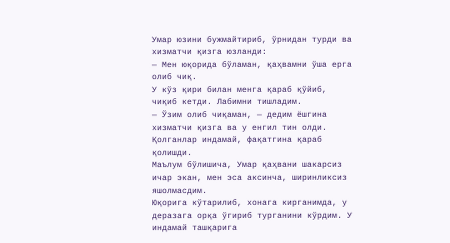Умар юзини бужмайтириб, ўрнидан турди ва хизматчи қизга юзланди:
— Мен юқорида бўламан, қаҳвамни ўша ерга олиб чиқ.
У кўз қири билан менга қараб қўйиб, чиқиб кетди. Лабимни тишладим.
— Ўзим олиб чиқаман, — дедим ёшгина хизматчи қизга ва у енгил тин олди.
Қолганлар индамай, фақатгина қараб қолишди.
Маълум бўлишича, Умар қаҳвани шакарсиз ичар экан, мен эса аксинча, ширинликсиз яшолмасдим.
Юқорига кўтарилиб, хонага кирганимда, у деразага орқа ўгириб турганини кўрдим. У индамай ташқарига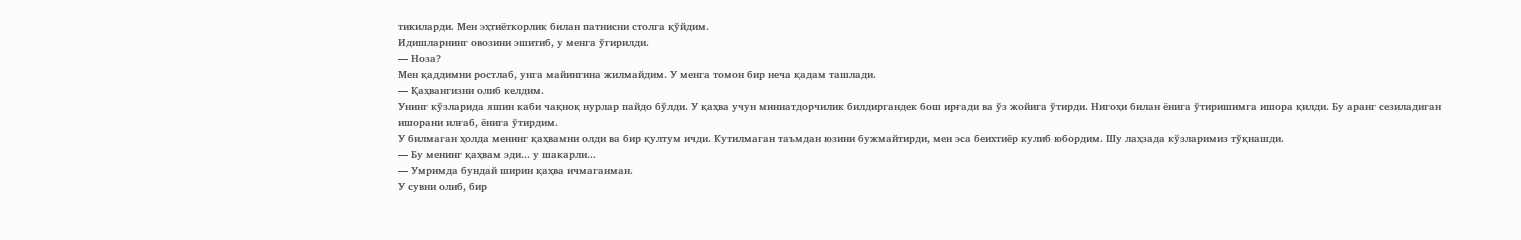тикиларди. Мен эҳтиёткорлик билан патнисни столга қўйдим.
Идишларнинг овозини эшитиб, у менга ўгирилди.
— Ноза?
Мен қаддимни ростлаб, унга майингина жилмайдим. У менга томон бир неча қадам ташлади.
— Қаҳвангизни олиб келдим.
Унинг кўзларида яшин каби чақноқ нурлар пайдо бўлди. У қаҳва учун миннатдорчилик билдиргандек бош ирғади ва ўз жойига ўтирди. Нигоҳи билан ёнига ўтиришимга ишора қилди. Бу аранг сезиладиган ишорани илғаб, ёнига ўтирдим.
У билмаган ҳолда менинг қаҳвамни олди ва бир қултум ичди. Кутилмаган таъмдан юзини бужмайтирди, мен эса беихтиёр кулиб юбордим. Шу лаҳзада кўзларимиз тўқнашди.
— Бу менинг қаҳвам эди... у шакарли...
— Умримда бундай ширин қаҳва ичмаганман.
У сувни олиб, бир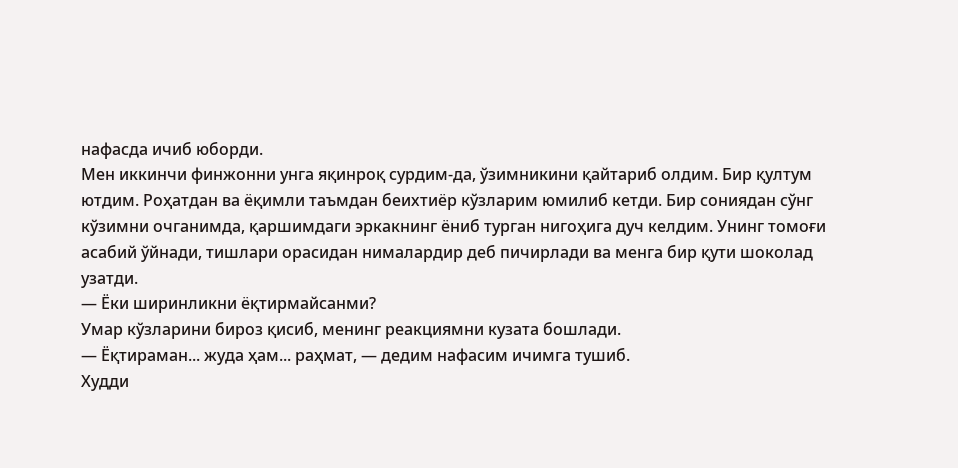нафасда ичиб юборди.
Мен иккинчи финжонни унга яқинроқ сурдим-да, ўзимникини қайтариб олдим. Бир қултум ютдим. Роҳатдан ва ёқимли таъмдан беихтиёр кўзларим юмилиб кетди. Бир сониядан сўнг кўзимни очганимда, қаршимдаги эркакнинг ёниб турган нигоҳига дуч келдим. Унинг томоғи асабий ўйнади, тишлари орасидан нималардир деб пичирлади ва менга бир қути шоколад узатди.
— Ёки ширинликни ёқтирмайсанми?
Умар кўзларини бироз қисиб, менинг реакциямни кузата бошлади.
— Ёқтираман... жуда ҳам... раҳмат, — дедим нафасим ичимга тушиб.
Худди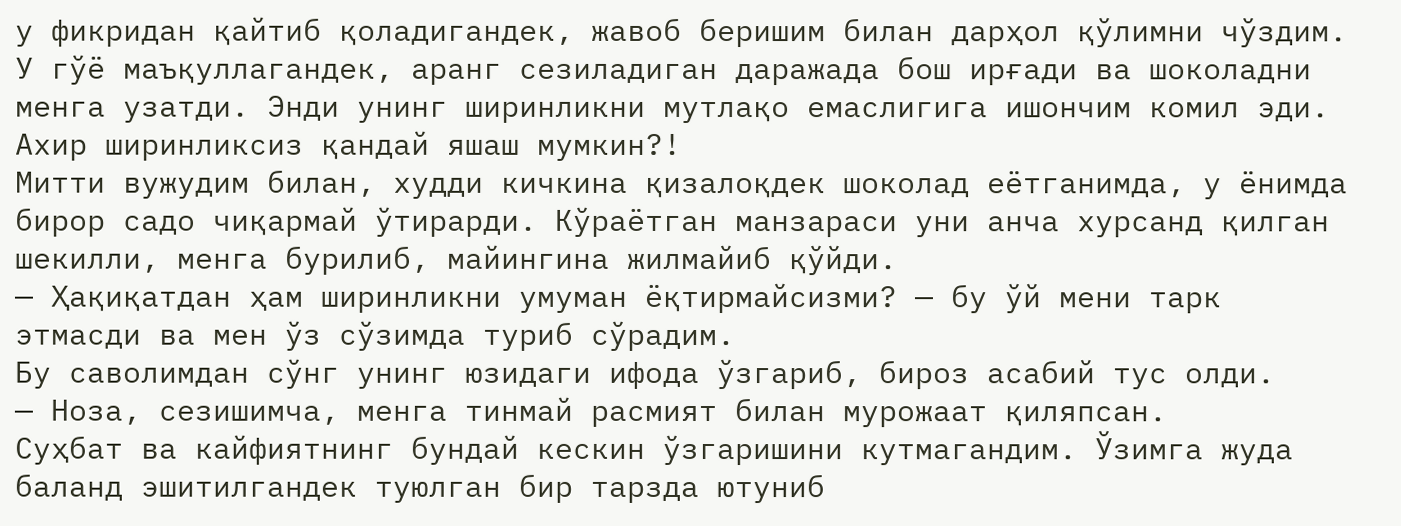у фикридан қайтиб қоладигандек, жавоб беришим билан дарҳол қўлимни чўздим.
У гўё маъқуллагандек, аранг сезиладиган даражада бош ирғади ва шоколадни менга узатди. Энди унинг ширинликни мутлақо емаслигига ишончим комил эди. Ахир ширинликсиз қандай яшаш мумкин?!
Митти вужудим билан, худди кичкина қизалоқдек шоколад еётганимда, у ёнимда бирор садо чиқармай ўтирарди. Кўраётган манзараси уни анча хурсанд қилган шекилли, менга бурилиб, майингина жилмайиб қўйди.
— Ҳақиқатдан ҳам ширинликни умуман ёқтирмайсизми? — бу ўй мени тарк этмасди ва мен ўз сўзимда туриб сўрадим.
Бу саволимдан сўнг унинг юзидаги ифода ўзгариб, бироз асабий тус олди.
— Ноза, сезишимча, менга тинмай расмият билан мурожаат қиляпсан.
Суҳбат ва кайфиятнинг бундай кескин ўзгаришини кутмагандим. Ўзимга жуда баланд эшитилгандек туюлган бир тарзда ютуниб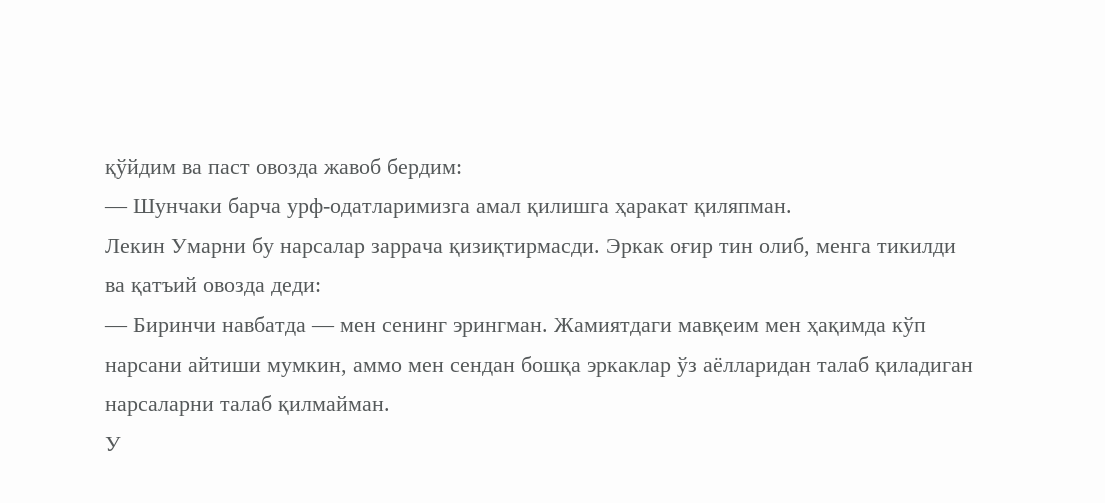қўйдим ва паст овозда жавоб бердим:
— Шунчаки барча урф-одатларимизга амал қилишга ҳаракат қиляпман.
Лекин Умарни бу нарсалар заррача қизиқтирмасди. Эркак оғир тин олиб, менга тикилди ва қатъий овозда деди:
— Биринчи навбатда — мен сенинг эрингман. Жамиятдаги мавқеим мен ҳақимда кўп нарсани айтиши мумкин, аммо мен сендан бошқа эркаклар ўз аёлларидан талаб қиладиган нарсаларни талаб қилмайман.
У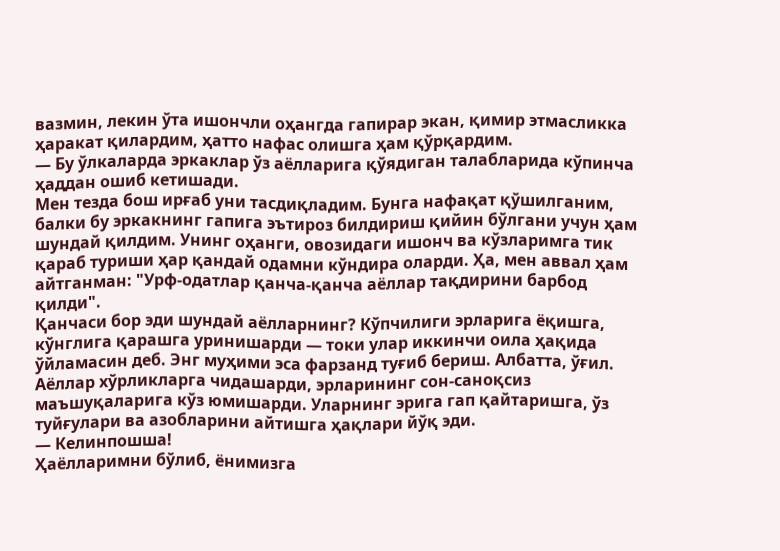вазмин, лекин ўта ишончли оҳангда гапирар экан, қимир этмасликка ҳаракат қилардим, ҳатто нафас олишга ҳам қўрқардим.
— Бу ўлкаларда эркаклар ўз аёлларига қўядиган талабларида кўпинча ҳаддан ошиб кетишади.
Мен тезда бош ирғаб уни тасдиқладим. Бунга нафақат қўшилганим, балки бу эркакнинг гапига эътироз билдириш қийин бўлгани учун ҳам шундай қилдим. Унинг оҳанги, овозидаги ишонч ва кўзларимга тик қараб туриши ҳар қандай одамни кўндира оларди. Ҳа, мен аввал ҳам айтганман: "Урф-одатлар қанча-қанча аёллар тақдирини барбод қилди".
Қанчаси бор эди шундай аёлларнинг? Кўпчилиги эрларига ёқишга, кўнглига қарашга уринишарди — токи улар иккинчи оила ҳақида ўйламасин деб. Энг муҳими эса фарзанд туғиб бериш. Албатта, ўғил. Аёллар хўрликларга чидашарди, эрларининг сон-саноқсиз маъшуқаларига кўз юмишарди. Уларнинг эрига гап қайтаришга, ўз туйғулари ва азобларини айтишга ҳақлари йўқ эди.
— Келинпошша!
Ҳаёлларимни бўлиб, ёнимизга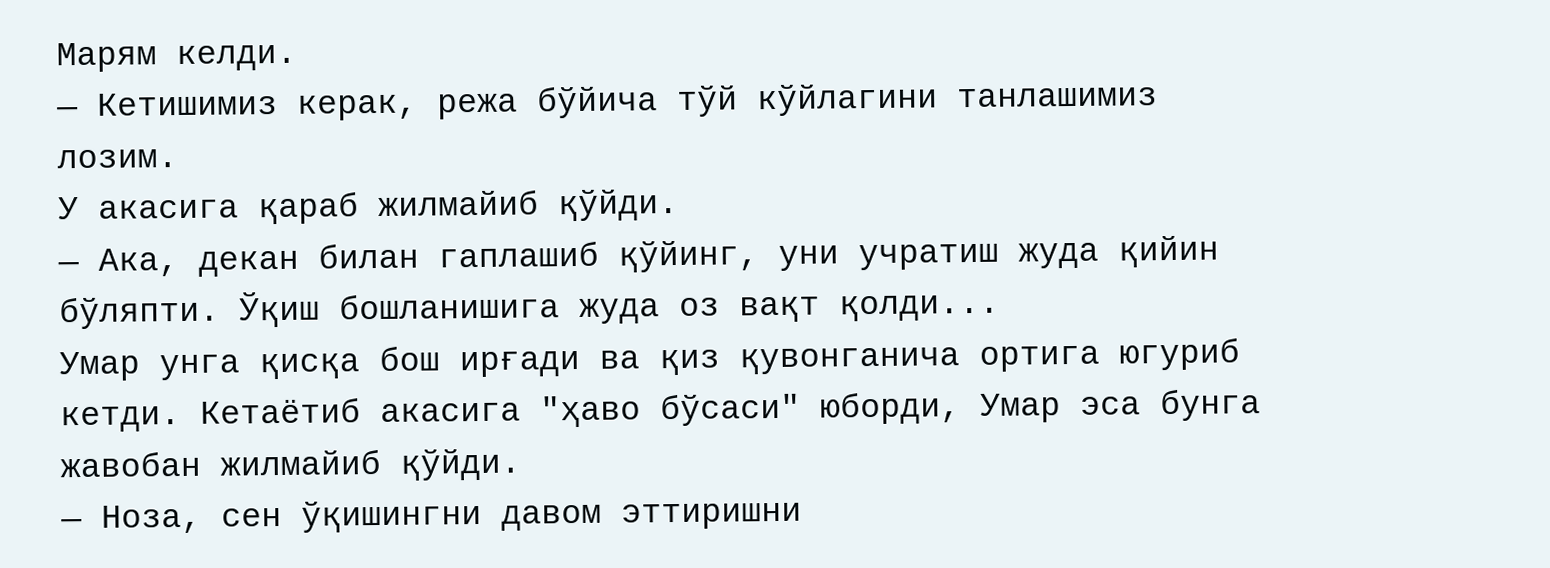Марям келди.
— Кетишимиз керак, режа бўйича тўй кўйлагини танлашимиз лозим.
У акасига қараб жилмайиб қўйди.
— Ака, декан билан гаплашиб қўйинг, уни учратиш жуда қийин бўляпти. Ўқиш бошланишига жуда оз вақт қолди...
Умар унга қисқа бош ирғади ва қиз қувонганича ортига югуриб кетди. Кетаётиб акасига "ҳаво бўсаси" юборди, Умар эса бунга жавобан жилмайиб қўйди.
— Ноза, сен ўқишингни давом эттиришни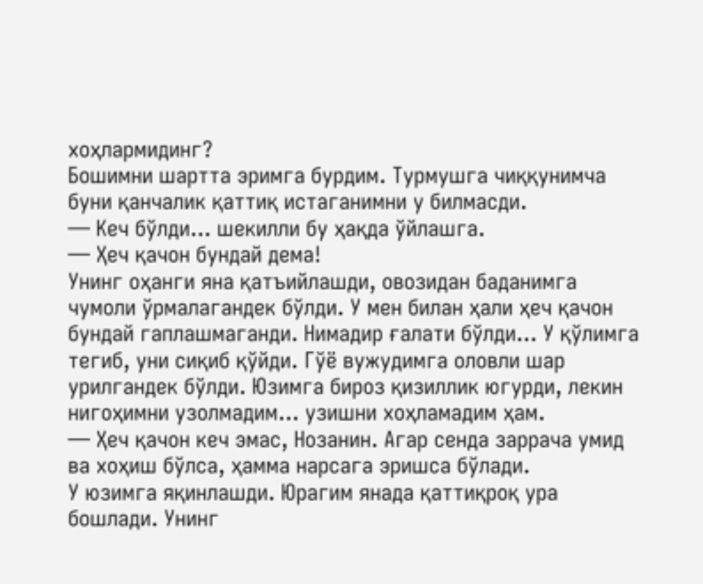хоҳлармидинг?
Бошимни шартта эримга бурдим. Турмушга чиққунимча буни қанчалик қаттиқ истаганимни у билмасди.
— Кеч бўлди... шекилли бу ҳақда ўйлашга.
— Ҳеч қачон бундай дема!
Унинг оҳанги яна қатъийлашди, овозидан баданимга чумоли ўрмалагандек бўлди. У мен билан ҳали ҳеч қачон бундай гаплашмаганди. Нимадир ғалати бўлди... У қўлимга тегиб, уни сиқиб қўйди. Гўё вужудимга оловли шар урилгандек бўлди. Юзимга бироз қизиллик югурди, лекин нигоҳимни узолмадим... узишни хоҳламадим ҳам.
— Ҳеч қачон кеч эмас, Нозанин. Агар сенда заррача умид ва хоҳиш бўлса, ҳамма нарсага эришса бўлади.
У юзимга яқинлашди. Юрагим янада қаттиқроқ ура бошлади. Унинг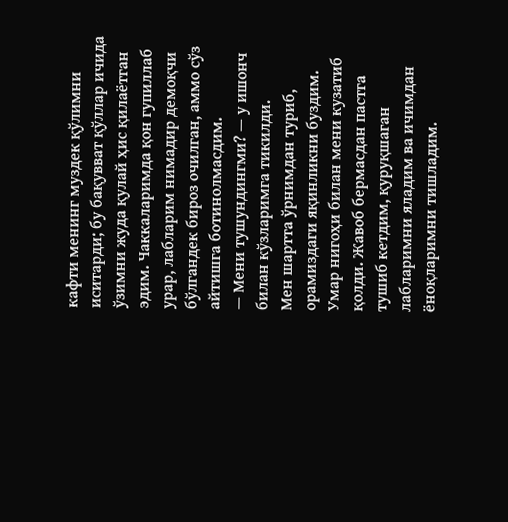кафти менинг муздек қўлимни иситарди; бу бақувват қўллар ичида ўзимни жуда қулай ҳис қилаётган эдим. Чаккаларимда қон гупиллаб урар, лабларим нимадир демоқчи бўлгандек бироз очилган, аммо сўз айтишга ботинолмасдим.
— Мени тушундингми? — у ишонч билан кўзларимга тикилди.
Мен шартта ўрнимдан туриб, орамиздаги яқинликни буздим. Умар нигоҳи билан мени кузатиб қолди. Жавоб бермасдан пастга тушиб кетдим, қуруқшаган лабларимни яладим ва ичимдан ёноқларимни тишладим.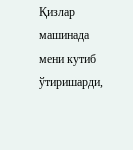Қизлар машинада мени кутиб ўтиришарди,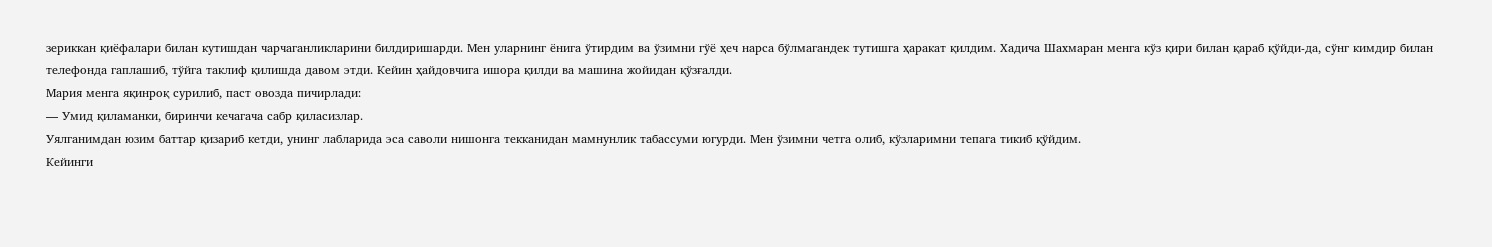зериккан қиёфалари билан кутишдан чарчаганликларини билдиришарди. Мен уларнинг ёнига ўтирдим ва ўзимни гўё ҳеч нарса бўлмагандек тутишга ҳаракат қилдим. Хадича Шахмаран менга кўз қири билан қараб қўйди-да, сўнг кимдир билан телефонда гаплашиб, тўйга таклиф қилишда давом этди. Кейин ҳайдовчига ишора қилди ва машина жойидан қўзғалди.
Мария менга яқинроқ сурилиб, паст овозда пичирлади:
— Умид қиламанки, биринчи кечагача сабр қиласизлар.
Уялганимдан юзим баттар қизариб кетди, унинг лабларида эса саволи нишонга текканидан мамнунлик табассуми югурди. Мен ўзимни четга олиб, кўзларимни тепага тикиб қўйдим.
Кейинги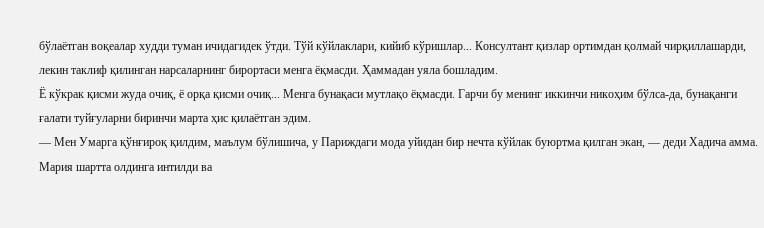бўлаётган воқеалар худди туман ичидагидек ўтди. Тўй кўйлаклари, кийиб кўришлар... Консултант қизлар ортимдан қолмай чирқиллашарди, лекин таклиф қилинган нарсаларнинг бирортаси менга ёқмасди. Ҳаммадан уяла бошладим.
Ё кўкрак қисми жуда очиқ, ё орқа қисми очиқ... Менга бунақаси мутлақо ёқмасди. Гарчи бу менинг иккинчи никоҳим бўлса-да, бунақанги ғалати туйғуларни биринчи марта ҳис қилаётган эдим.
— Мен Умарга қўнғироқ қилдим, маълум бўлишича, у Париждаги мода уйидан бир нечта кўйлак буюртма қилган экан, — деди Хадича амма.
Мария шартта олдинга интилди ва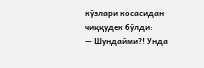кўзлари косасидан чиққудек бўлди:
— Шундайми?! Унда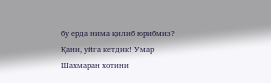бу ерда нима қилиб юрибмиз? Қани, уйга кетдик! Умар Шахмаран хотини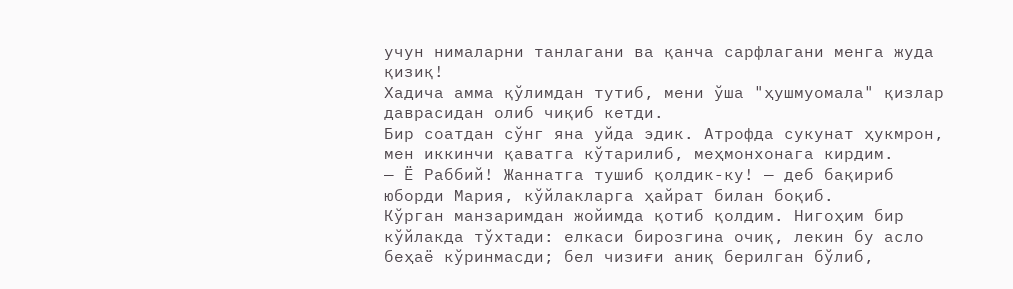учун нималарни танлагани ва қанча сарфлагани менга жуда қизиқ!
Хадича амма қўлимдан тутиб, мени ўша "ҳушмуомала" қизлар даврасидан олиб чиқиб кетди.
Бир соатдан сўнг яна уйда эдик. Атрофда сукунат ҳукмрон, мен иккинчи қаватга кўтарилиб, меҳмонхонага кирдим.
— Ё Раббий! Жаннатга тушиб қолдик-ку! — деб бақириб юборди Мария, кўйлакларга ҳайрат билан боқиб.
Кўрган манзаримдан жойимда қотиб қолдим. Нигоҳим бир кўйлакда тўхтади: елкаси бирозгина очиқ, лекин бу асло беҳаё кўринмасди; бел чизиғи аниқ берилган бўлиб,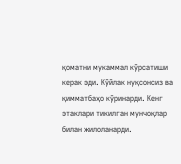қоматни мукаммал кўрсатиши керак эди. Кўйлак нуқсонсиз ва қимматбаҳо кўринарди. Кенг этаклари тикилган мунчоқлар билан жилоланарди.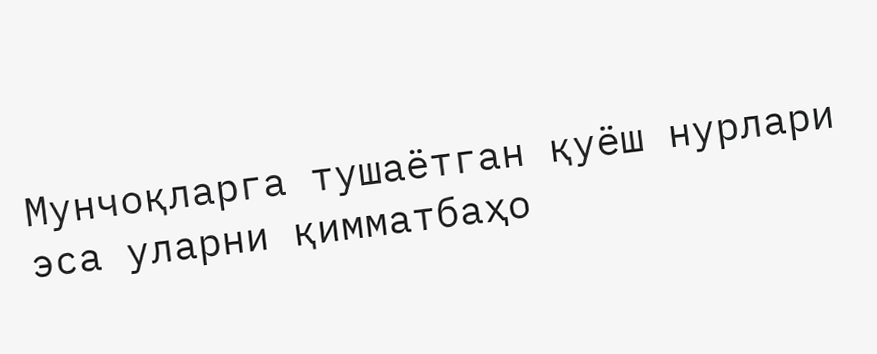Мунчоқларга тушаётган қуёш нурлари эса уларни қимматбаҳо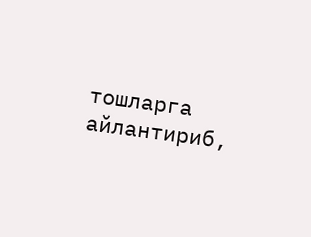тошларга айлантириб,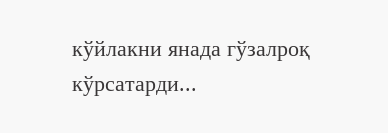кўйлакни янада гўзалроқ кўрсатарди...